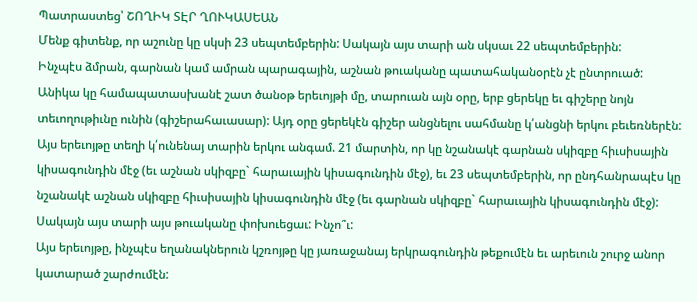Պատրաստեց՝ ՇՈՂԻԿ ՏԷՐ ՂՈՒԿԱՍԵԱՆ
Մենք գիտենք, որ աշունը կը սկսի 23 սեպտեմբերին: Սակայն այս տարի ան սկսաւ 22 սեպտեմբերին:
Ինչպէս ձմրան, գարնան կամ ամրան պարագային, աշնան թուականը պատահականօրէն չէ ընտրուած: Անիկա կը համապատասխանէ շատ ծանօթ երեւոյթի մը, տարուան այն օրը, երբ ցերեկը եւ գիշերը նոյն տեւողութիւնը ունին (գիշերահաւասար): Այդ օրը ցերեկէն գիշեր անցնելու սահմանը կ՛անցնի երկու բեւեռներէն:
Այս երեւոյթը տեղի կ՛ունենայ տարին երկու անգամ. 21 մարտին, որ կը նշանակէ գարնան սկիզբը հիւսիսային կիսագունդին մէջ (եւ աշնան սկիզբը` հարաւային կիսագունդին մէջ), եւ 23 սեպտեմբերին, որ ընդհանրապէս կը նշանակէ աշնան սկիզբը հիւսիսային կիսագունդին մէջ (եւ գարնան սկիզբը` հարաւային կիսագունդին մէջ):
Սակայն այս տարի այս թուականը փոխուեցաւ: Ինչո՞ւ:
Այս երեւոյթը, ինչպէս եղանակներուն կշռոյթը կը յառաջանայ երկրագունդին թեքումէն եւ արեւուն շուրջ անոր կատարած շարժումէն: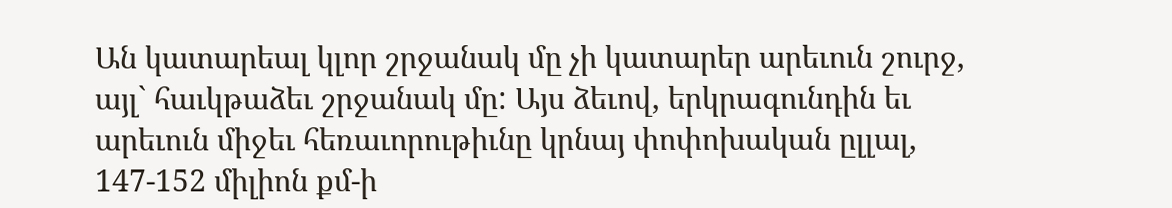Ան կատարեալ կլոր շրջանակ մը չի կատարեր արեւուն շուրջ, այլ` հաւկթաձեւ շրջանակ մը: Այս ձեւով, երկրագունդին եւ արեւուն միջեւ հեռաւորութիւնը կրնայ փոփոխական ըլլալ, 147-152 միլիոն քմ-ի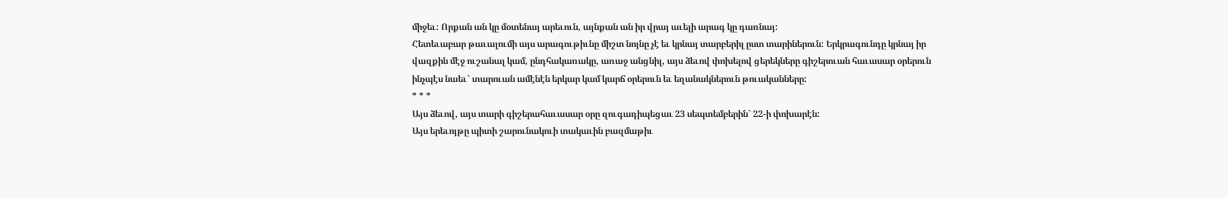միջեւ: Որքան ան կը մօտենայ արեւուն, այնքան ան իր վրայ աւելի արագ կը դառնայ:
Հետեւաբար թաւալումի այս արագութիւնը միշտ նոյնը չէ եւ կրնայ տարբերիլ ըստ տարիներուն: Երկրագունդը կրնայ իր վազքին մէջ ուշանալ կամ, ընդհակառակը, առաջ անցնիլ, այս ձեւով փոխելով ցերեկները գիշերուան հաւասար օրերուն ինչպէս նաեւ` տարուան ամէնէն երկար կամ կարճ օրերուն եւ եղանակներուն թուականները:
* * *
Այս ձեւով, այս տարի գիշերահաւասար օրը զուգադիպեցաւ 23 սեպտեմբերին` 22-ի փոխարէն:
Այս երեւոյթը պիտի շարունակուի տակաւին բազմաթիւ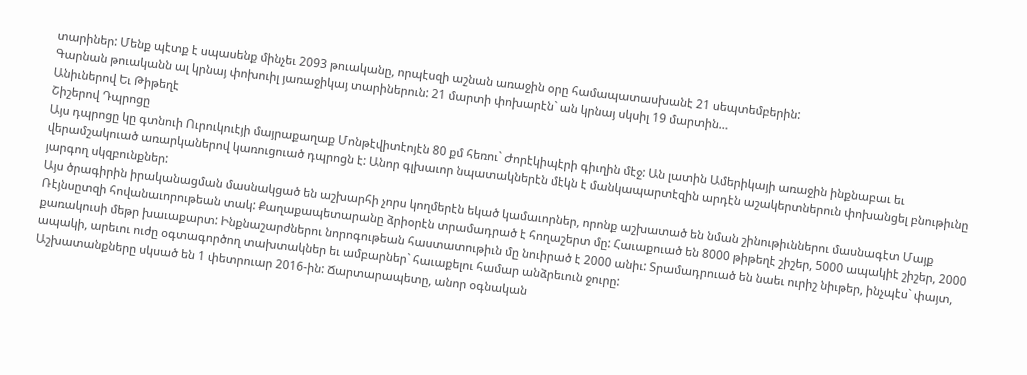տարիներ: Մենք պէտք է սպասենք մինչեւ 2093 թուականը, որպէսզի աշնան առաջին օրը համապատասխանէ 21 սեպտեմբերին:
Գարնան թուականն ալ կրնայ փոխուիլ յառաջիկայ տարիներուն: 21 մարտի փոխարէն` ան կրնայ սկսիլ 19 մարտին…
Անիւներով Եւ Թիթեղէ
Շիշերով Դպրոցը
Այս դպրոցը կը գտնուի Ուրուկուէյի մայրաքաղաք Մոնթէվիտէոյէն 80 քմ հեռու` Ժորէկիպէրի գիւղին մէջ: Ան լատին Ամերիկայի առաջին ինքնաբաւ եւ վերամշակուած առարկաներով կառուցուած դպրոցն է: Անոր գլխաւոր նպատակներէն մէկն է մանկապարտէզին արդէն աշակերտներուն փոխանցել բնութիւնը յարգող սկզբունքներ:
Այս ծրագիրին իրականացման մասնակցած են աշխարհի չորս կողմերէն եկած կամաւորներ, որոնք աշխատած են նման շինութիւններու մասնագէտ Մայք Ռէյնսըտզի հովանաւորութեան տակ: Քաղաքապետարանը ձրիօրէն տրամադրած է հողաշերտ մը: Հաւաքուած են 8000 թիթեղէ շիշեր, 5000 ապակիէ շիշեր, 2000 քառակուսի մեթր խաւաքարտ: Ինքնաշարժներու նորոգութեան հաստատութիւն մը նուիրած է 2000 անիւ: Տրամադրուած են նաեւ ուրիշ նիւթեր, ինչպէս` փայտ, ապակի, արեւու ուժը օգտագործող տախտակներ եւ ամբարներ` հաւաքելու համար անձրեւուն ջուրը:
Աշխատանքները սկսած են 1 փետրուար 2016-ին: Ճարտարապետը, անոր օգնական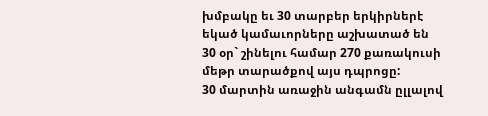խմբակը եւ 30 տարբեր երկիրներէ եկած կամաւորները աշխատած են 30 օր` շինելու համար 270 քառակուսի մեթր տարածքով այս դպրոցը:
30 մարտին առաջին անգամն ըլլալով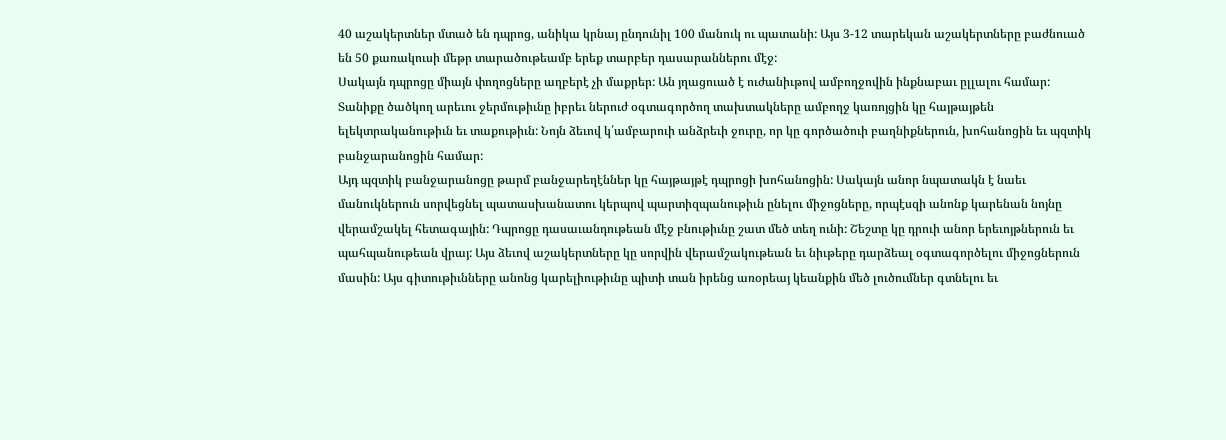40 աշակերտներ մտած են դպրոց, անիկա կրնայ ընդունիլ 100 մանուկ ու պատանի: Այս 3-12 տարեկան աշակերտները բաժնուած են 50 քառակուսի մեթր տարածութեամբ երեք տարբեր դասարաններու մէջ:
Սակայն դպրոցը միայն փողոցները աղբերէ չի մաքրեր: Ան յղացուած է ուժանիւթով ամբողջովին ինքնաբաւ ըլլալու համար: Տանիքը ծածկող արեւու ջերմութիւնը իբրեւ ներուժ օգտագործող տախտակները ամբողջ կառոյցին կը հայթայթեն ելեկտրականութիւն եւ տաքութիւն: Նոյն ձեւով կ՛ամբարուի անձրեւի ջուրը, որ կը գործածուի բաղնիքներուն, խոհանոցին եւ պզտիկ բանջարանոցին համար:
Այդ պզտիկ բանջարանոցը թարմ բանջարեղէններ կը հայթայթէ դպրոցի խոհանոցին: Սակայն անոր նպատակն է նաեւ մանուկներուն սորվեցնել պատասխանատու կերպով պարտիզպանութիւն ընելու միջոցները, որպէսզի անոնք կարենան նոյնը վերամշակել հետագային: Դպրոցը դասաւանդութեան մէջ բնութիւնը շատ մեծ տեղ ունի: Շեշտը կը դրուի անոր երեւոյթներուն եւ պահպանութեան վրայ: Այս ձեւով աշակերտները կը սորվին վերամշակութեան եւ նիւթերը դարձեալ օգտագործելու միջոցներուն մասին: Այս գիտութիւնները անոնց կարելիութիւնը պիտի տան իրենց առօրեայ կեանքին մեծ լուծումներ գտնելու եւ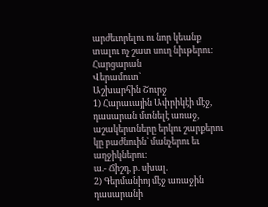արժեւորելու ու նոր կեանք տալու ոչ շատ սուղ նիւթերու:
Հարցարան
Վերամուտ`
Աշխարհին Շուրջ
1) Հարաւային Ափրիկէի մէջ, դասարան մտնելէ առաջ, աշակերտները երկու շարքերու կը բաժնուին` մանչերու եւ աղջիկներու:
ա.- Ճիշդ, բ. սխալ.
2) Գերմանիոյ մէջ առաջին դասարանի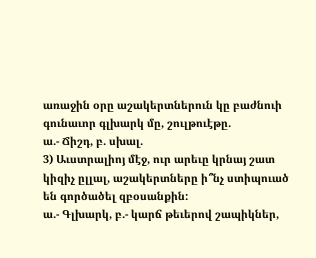առաջին օրը աշակերտներուն կը բաժնուի գունաւոր գլխարկ մը, շուլթուէթը.
ա.- Ճիշդ, բ. սխալ.
3) Աւստրալիոյ մէջ, ուր արեւը կրնայ շատ կիզիչ ըլլալ, աշակերտները ի՞նչ ստիպուած են գործածել զբօսանքին:
ա.- Գլխարկ, բ.- կարճ թեւերով շապիկներ,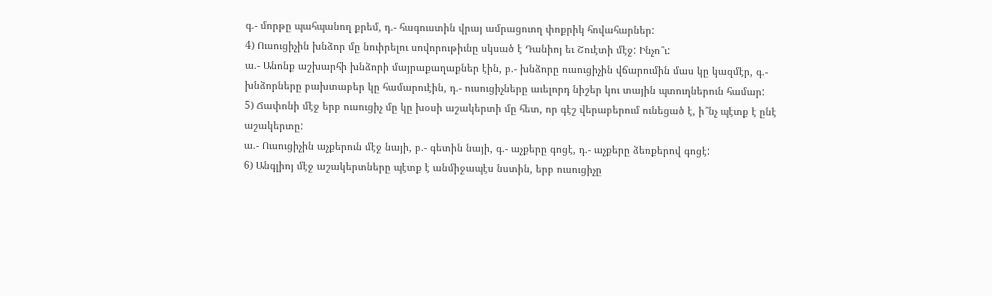գ.- մորթը պահպանող քրեմ, դ.- հագուստին վրայ ամրացուող փոքրիկ հովահարներ:
4) Ուսուցիչին խնձոր մը նուիրելու սովորութիւնը սկսած է Դանիոյ եւ Շուէտի մէջ: Ինչո՞ւ:
ա.- Անոնք աշխարհի խնձորի մայրաքաղաքներ էին, բ.- խնձորը ուսուցիչին վճարումին մաս կը կազմէր, գ.- խնձորները բախտաբեր կը համարուէին, դ.- ուսուցիչները աւելորդ նիշեր կու տային պտուղներուն համար:
5) Ճափոնի մէջ երբ ուսուցիչ մը կը խօսի աշակերտի մը հետ, որ գէշ վերաբերում ունեցած է, ի՞նչ պէտք է ընէ աշակերտը:
ա.- Ուսուցիչին աչքերուն մէջ նայի, բ.- գետին նայի, գ.- աչքերը գոցէ, դ.- աչքերը ձեռքերով գոցէ:
6) Անգլիոյ մէջ աշակերտները պէտք է անմիջապէս նստին, երբ ուսուցիչը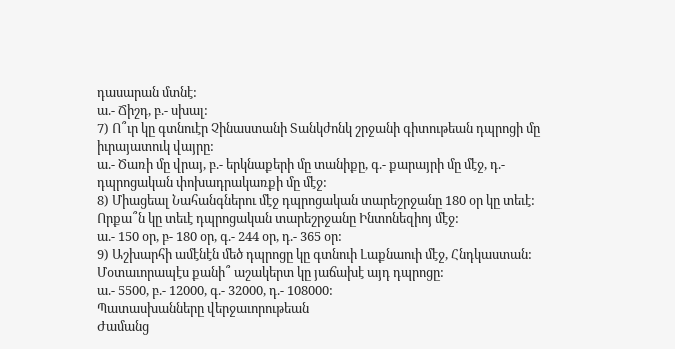դասարան մտնէ:
ա.- Ճիշդ, բ.- սխալ:
7) Ո՞ւր կը գտնուէր Չինաստանի Տանկժոնկ շրջանի գիտութեան դպրոցի մը իւրայատուկ վայրը:
ա.- Ծառի մը վրայ, բ.- երկնաքերի մը տանիքը, գ.- քարայրի մը մէջ, դ.- դպրոցական փոխադրակառքի մը մէջ:
8) Միացեալ Նահանգներու մէջ դպրոցական տարեշրջանը 180 օր կը տեւէ: Որքա՞ն կը տեւէ դպրոցական տարեշրջանը Ինտոնեզիոյ մէջ:
ա.- 150 օր, բ- 180 օր, գ.- 244 օր, դ.- 365 օր:
9) Աշխարհի ամէնէն մեծ դպրոցը կը գտնուի Լաքնաուի մէջ, Հնդկաստան: Մօտաւորապէս քանի՞ աշակերտ կը յաճախէ այդ դպրոցը:
ա.- 5500, բ.- 12000, գ.- 32000, դ.- 108000:
Պատասխանները վերջաւորութեան
Ժամանց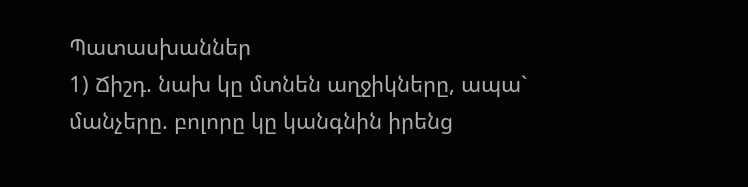Պատասխաններ
1) Ճիշդ. նախ կը մտնեն աղջիկները, ապա` մանչերը. բոլորը կը կանգնին իրենց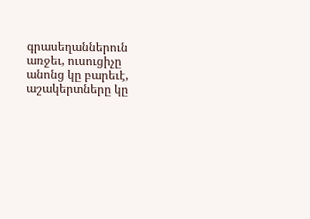գրասեղաններուն առջեւ, ուսուցիչը անոնց կը բարեւէ, աշակերտները կը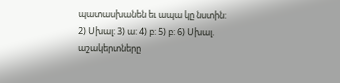պատասխանեն եւ ապա կը նստին: 2) Սխալ: 3) ա: 4) բ: 5) բ: 6) Սխալ. աշակերտները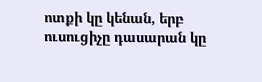ոտքի կը կենան, երբ ուսուցիչը դասարան կը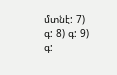մտնէ: 7) գ: 8) գ: 9) գ: